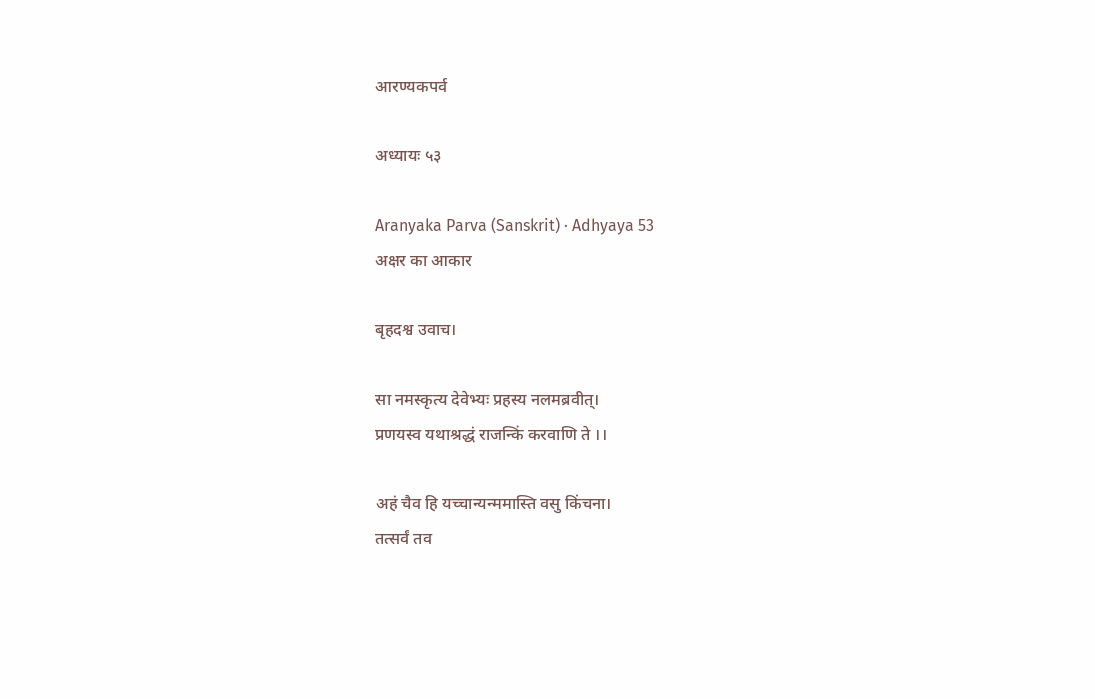आरण्यकपर्व

अध्यायः ५३

Aranyaka Parva (Sanskrit) · Adhyaya 53
अक्षर का आकार

बृहदश्व उवाच।

सा नमस्कृत्य देवेभ्यः प्रहस्य नलमब्रवीत्।
प्रणयस्व यथाश्रद्धं राजन्किं करवाणि ते ।।

अहं चैव हि यच्चान्यन्ममास्ति वसु किंचना।
तत्सर्वं तव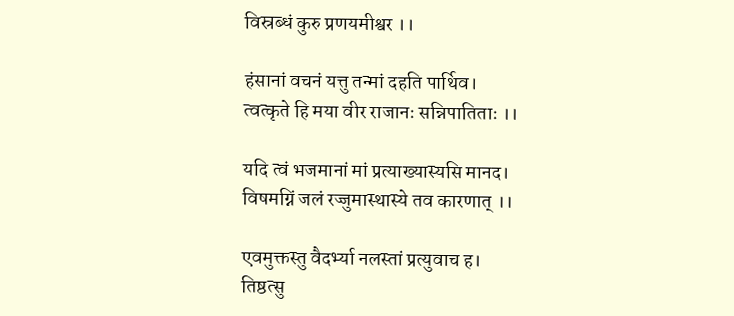विस्रब्धं कुरु प्रणयमीश्वर ।।

हंसानां वचनं यत्तु तन्मां दहति पार्थिव।
त्वत्कृते हि मया वीर राजानः सन्निपातिताः ।।

यदि त्वं भजमानां मां प्रत्याख्यास्यसि मानद।
विषमग्निं जलं रज्जुमास्थास्ये तव कारणात् ।।

एवमुक्तस्तु वैदर्भ्या नलस्तां प्रत्युवाच ह।
तिष्ठत्सु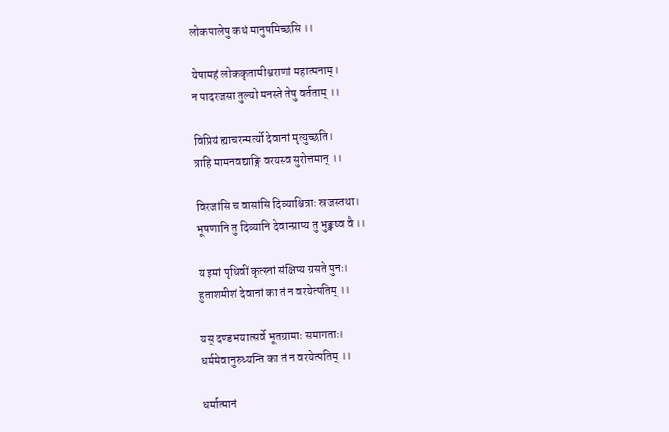लोकपालेषु कथं मानुषमिच्छसि ।।

येषामहं लोककृतामीश्वराणां महात्मनाम्।
न पादरजसा तुल्यो मनस्ते तेषु वर्तताम् ।।

विप्रियं ह्याचरन्मर्त्यो देवानां मृत्युच्छति।
त्राहि मामनवद्याङ्गि वरयस्व सुरोत्तमान् ।।

विरजांसि च वासांसि दिव्याश्चित्राः स्रजस्तथा।
भूषणानि तु दिव्यानि देवान्प्राप्य तु भुङ्क्ष्व वै ।।

य इमां पृथिवीं कृत्स्नां संक्षिप्य ग्रसते पुनः।
हुताशमीशं देवानां का तं न वरयेत्पतिम् ।।

यस् दण्डभयात्सर्वे भूतग्रामाः समागताः।
धर्ममेवानुरुध्यन्ति का तं न वरयेत्पतिम् ।।

धर्मात्मानं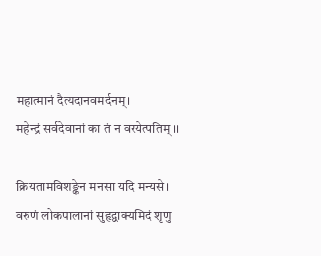महात्मानं दैत्यदानवमर्दनम्।
महेन्द्रं सर्वदेवानां का तं न वरयेत्पतिम् ।।

क्रियतामविशङ्केन मनसा यदि मन्यसे।
वरुणं लोकपालानां सुहृद्वाक्यमिदं शृणु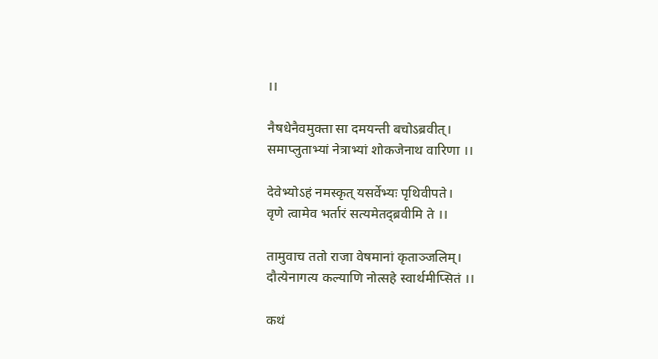।।

नैषधेनैवमुक्ता सा दमयन्ती बचोऽब्रवीत्।
समाप्लुताभ्यां नेत्राभ्यां शोकजेनाथ वारिणा ।।

देवेभ्योऽहं नमस्कृत् यसर्वेभ्यः पृथिवीपते।
वृणे त्वामेव भर्तारं सत्यमेतद्ब्रवीमि ते ।।

तामुवाच ततो राजा वेषमानां कृताञ्जलिम्।
दौत्येनागत्य कल्याणि नोत्सहे स्वार्थमीप्सितं ।।

कथं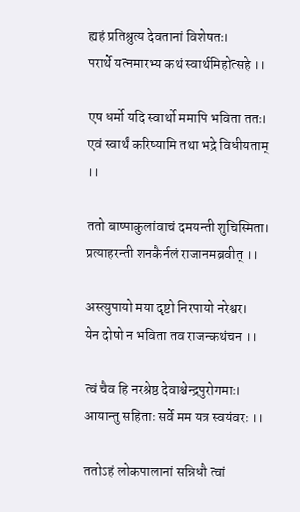ह्यहं प्रतिश्रुत्य देवतानां विशेषतः।
परार्थे यत्नमारभ्य कथं स्वार्थमिहोत्सहे ।।

एष धर्मो यदि स्वार्थो ममापि भविता ततः।
एवं स्वार्थं करिष्यामि तथा भद्रे विधीयताम् ।।

ततो बाष्पाकुलांवाचं दमयन्ती शुचिस्मिता।
प्रत्याहरन्ती शनकैर्नलं राजानमब्रवीत् ।।

अस्त्युपायो मया दृष्टो निरपायो नरेश्वर।
येन दोषो न भविता तव राजन्कथंचन ।।

त्वं चैव हि नरश्रेष्ठ देवाश्चेन्द्रपुरोगमाः।
आयान्तु सहिताः सर्वे मम यत्र स्वयंवरः ।।

ततोऽहं लोकपालानां सन्निधौ त्वां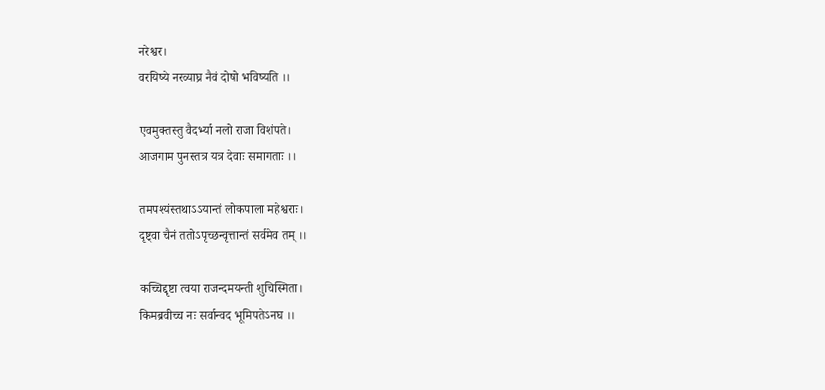नरेश्वर।
वरयिष्ये नरव्याघ्र नैवं दोषो भविष्यति ।।

एवमुक्तस्तु वैदर्भ्या नलो राजा विशंपते।
आजगाम पुनस्तत्र यत्र देवाः समागताः ।।

तमपश्यंस्तथाऽऽयान्तं लोकपाला महेश्वराः।
दृष्ट्वा चैनं ततोऽपृच्छन्वृत्तान्तं सर्वमेव तम् ।।

कच्चिद्दृष्टा त्वया राजन्दमयन्ती शुचिस्मिता।
किमब्रवीच्च नः सर्वान्वद भूमिपतेऽनघ ।।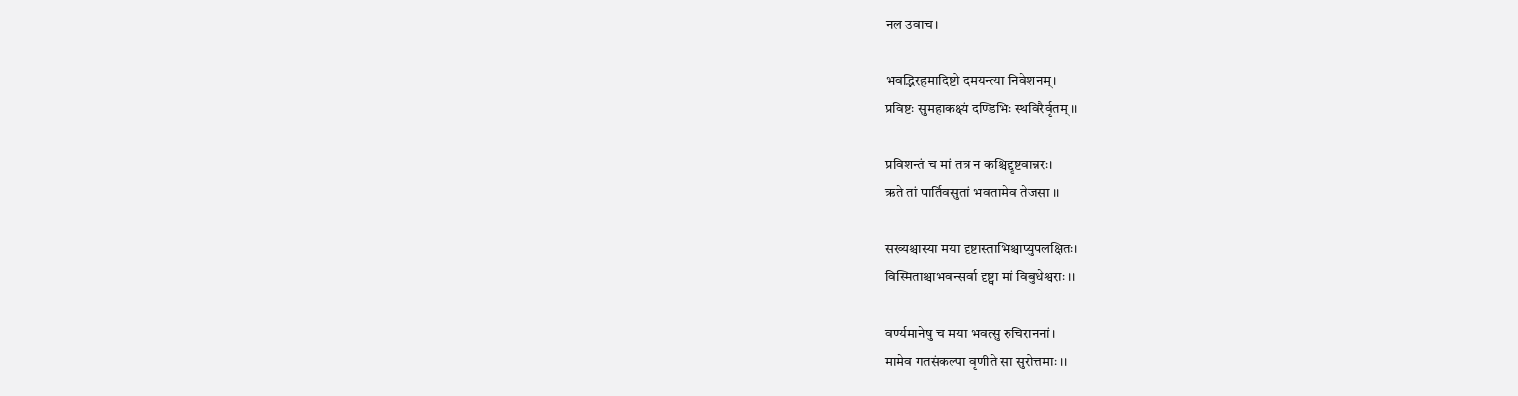नल उवाच।

भवद्भिरहमादिष्टो दमयन्त्या निवेशनम्।
प्रविष्टः सुमहाकक्ष्यं दण्डिभिः स्थविरैर्वृतम् ।।

प्रविशन्तं च मां तत्र न कश्चिद्दृष्टवान्नरः।
ऋते तां पार्तिवसुतां भवतामेव तेजसा ।।

सख्यश्चास्या मया दृष्टास्ताभिश्चाप्युपलक्षितः।
विस्मिताश्चाभवन्सर्वा दृष्ट्वा मां विबुधेश्वराः ।।

वर्ण्यमानेषु च मया भवत्सु रुचिराननां।
मामेव गतसंकल्पा वृणीते सा सुरोत्तमाः ।।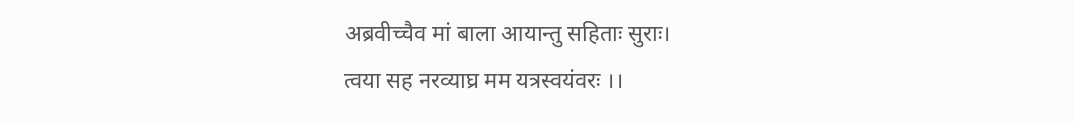अब्रवीच्चैव मां बाला आयान्तु सहिताः सुराः।
त्वया सह नरव्याघ्र मम यत्रस्वयंवरः ।।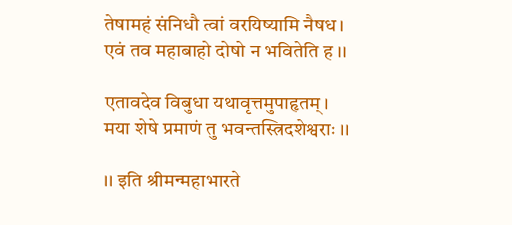तेषामहं संनिधौ त्वां वरयिष्यामि नैषध।
एवं तव महाबाहो दोषो न भवितेति ह ।।

एतावदेव विबुधा यथावृत्तमुपाहृतम्।
मया शेषे प्रमाणं तु भवन्तस्त्रिदशेश्वराः ।।

।। इति श्रीमन्महाभारते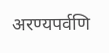अरण्यपर्वणि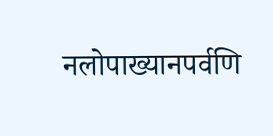नलोपाख्यानपर्वणि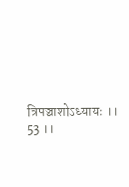त्रिपञ्चाशोऽध्यायः ।। 53 ।।